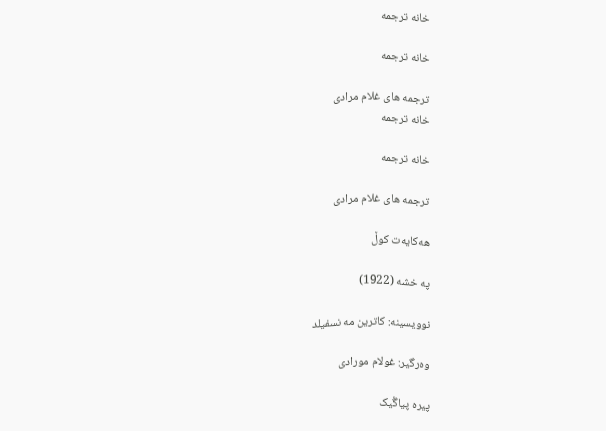خانه ترجمه

خانه ترجمه

ترجمه های غلام مرادی
خانه ترجمه

خانه ترجمه

ترجمه های غلام مرادی

هه‌کایه‌ت کوڵ

په خشه (1922)

نوویسینه: کاترین مه نسفیلد

وه‌رگیر: غولام مورادی

پیره پیاڴیک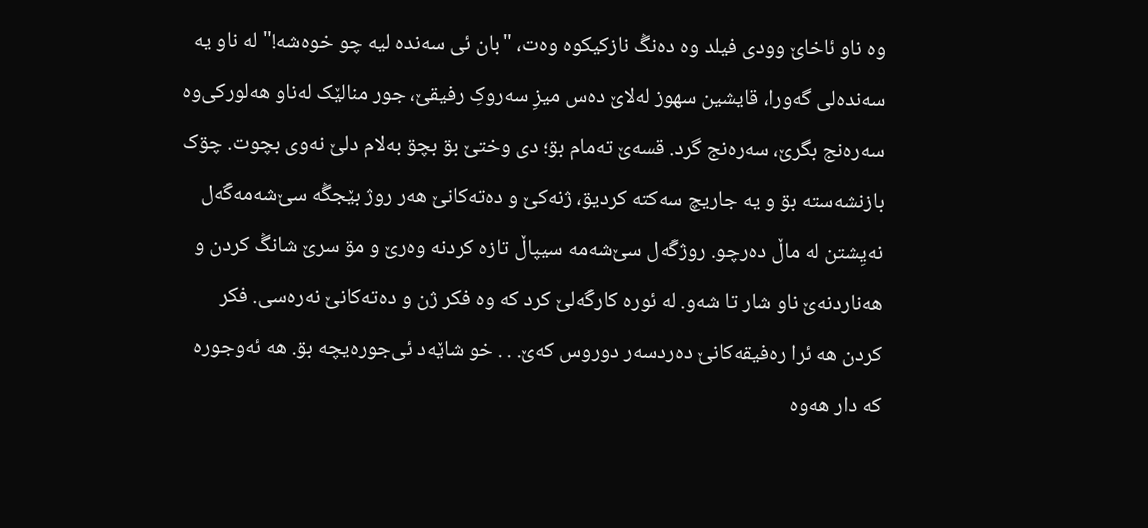وه ناو ئاخاێ وودی فیلد وه ده‌نڴ نازکیکوه وه‌ت، "بان ئی سه‌نده لیه چو خوه‌شه!" له ناو یه سه‌نده‌لی گه‌ورا، قایشین سهوز له‌لاێ ده‌س میزِ سه‌روکِ رفیقێ، جور منالێک له‌ناو هه‌لورکی‌وه سه‌ره‌نج بگرێ، سه‌ره‌نج گرد. قسه‌ێ ته‌مام بۊ؛ دی وختێ بۊ بچۊ به‌لام دلێ نه‌وی بچوت. چۊک بازنشه‌سته بۊ و یه جاریچ سه‌کته کردیۊ، ژنه‌کێ و ده‌ته‌کانێ هه‌ر روژ بێجڴه سێ‌شه‌مه‌گَه‌ل نه‌یِشتن له ماڵ ده‌رچو. روژگَه‌ل سێ‌شه‌مه سیپاڵ تازه کردنه وه‌رێ و مۊ سرێ شانڴ کردن و هه‌ناردنه‌ێ ناو شار تا شه‌و. له ئوره کارگَه‌لێ کرد که وه فکر ژن و ده‌ته‌کانێ نه‌ره‌سی. فکر کردن هه ئرا ره‌فیقه‌کانێ ده‌ردسه‌ر دوروس که‌ێ. . . خو شاێه‌د ئی‌جوره‌یچه بۊ. هه ئه‌وجوره که دار هه‌وه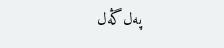په‌ل‌ڴه‌‌ل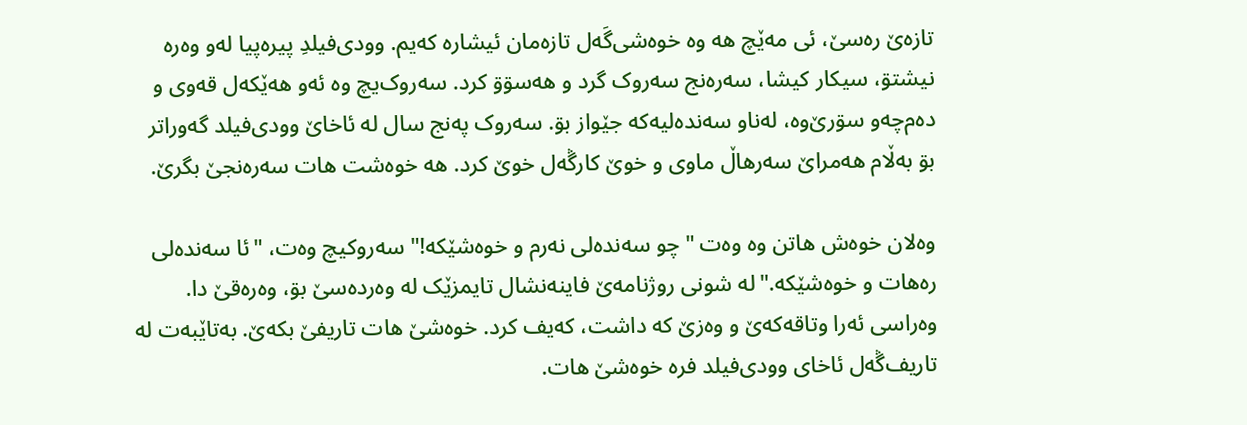تازه‌ێ ره‌سێ، ئی مه‌ێچ هه وه خوه‌شی‌‌گَه‌ل تازه‌مان ئیشاره که‌یم. وودی‌فیلدِ پیره‌پیا له‌و وه‌ره نیشتۊ، سیکار کیشا، سه‌ره‌نج سه‌روک گرد و هه‌سۊۊ کرد. سه‌روک‌یچ وه ئه‌و هه‌ێکه‌ل قه‌وی و ده‌م‌چه‌و سۊرێ‌وه، له‌ناو سه‌نده‌لیه‌که جێواز بۊ. سه‌روک په‌نج سال له ئاخاێ وودی‌فیلد گه‌ورا‌تر بۊ به‌ڵام هه‌مراێ سه‌رهاڵ ماوی و خوێ کارڴه‌ل خوێ کرد. هه خوه‌شت هات سه‌ره‌نجێ بگرێ.

وه‌لان خوه‌ش هاتن وه وه‌ت "چو سه‌نده‌لی نه‌رم و خوه‌شێکه!" سه‌روکیچ وه‌ت، "ئا سه‌نده‌لی ره‌هات و خوه‌شێکه."له شونی روژنامه‌ێ فاینه‌نشال تایمزێک له وه‌رده‌سێ بۊ، وه‌ره‌قێ دا. وه‌راسی ئه‌را وتاقه‌‌که‌ێ و وه‌زێ که داشت، که‌یف کرد. خوه‌شێ هات تاریفێ بکه‌ێ. به‌تاێبه‌ت له تاریف‌‌ڴه‌ل ئاخای وودی‌فیلد فره خوه‌شێ هات.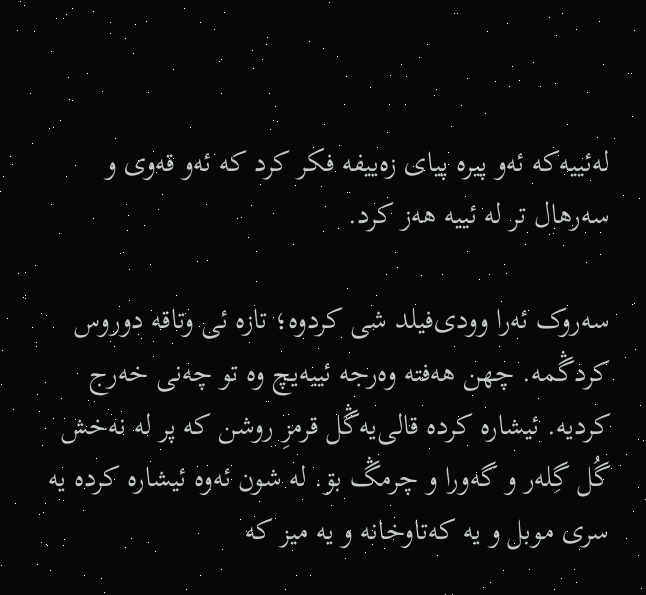له‌ئییه‌که ئه‌و پیره پیای زه‌ییفه فکر کرد که ئه‌و قه‌وی و سه‌رهال تر له ئییه هه‌ز کرد.

سه‌روک ئه‌را وودی‌فیلد شی کردوه؛ تازه ئی وتاقه دوروس کردڴمه. چهن هه‌فته وه‌رجه ئییه‌یچ وه تو چه‌نی خه‌رج کردیه. ئیشاره کرده قالی‌یه‌ڴل قرمزِ روشن که پر له نه‌خش گُل گِله‌ر و گه‌ورا و چرمڴ بۊ. له شون ئه‌وه ئیشاره کرده یه سری موبل و یه که‌تاوخانه و یه میز که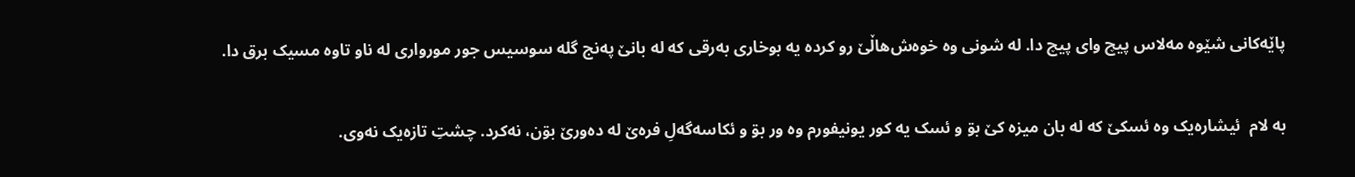پاێه‌کانی شێوه مه‌لاس پیچ وای پیچ دا. له شونی وه خوه‌ش‌هاڵێ رو کرده یه بوخاری به‌رقی که له بانێ په‌نج گله سوسیس جور مورواری له ناو تاوه مسیک برق دا.

به لام  ئیشاره‌یک وه ئسکێ که له بان میزه کێ بۊ و ئسک یه کور یونیفورم وه ور بۊ و ئکاسه‌گه‌لِ فره‌ێ له ده‌ورێ بۊن، نه‌کرد. چشتِ تازه‌یک نه‌وی.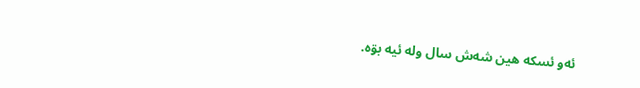ئه‌و ئسکه هین شه‌ش سال وله ئیه بۊه.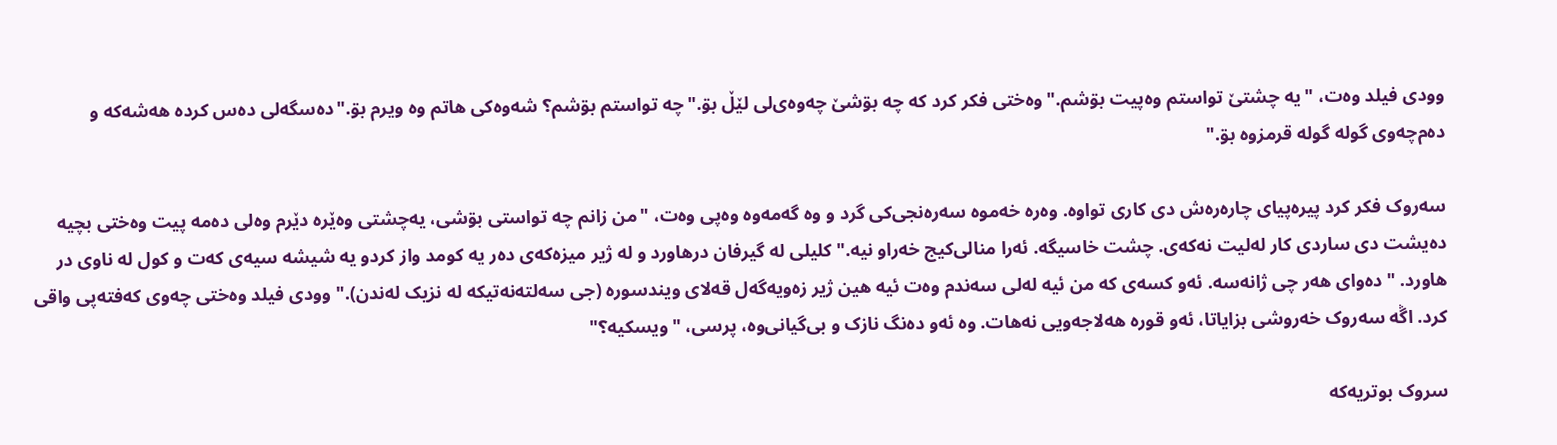وودی فیلد وه‌ت، "یه چشتێ تواستم وه‌پیت بۊشم."وه‌ختی فکر کرد که چه بۊشێ چه‌وه‌ی‌لی لێڵ بۊ."چه تواستم بۊشم؟ شه‌وه‌کی هاتم وه ویرم بۊ."ده‌سگه‌لی ده‌س کرده هه‌شه‌که و ده‌م‌چه‌وی گوله گوله قرمزوه بۊ."

سه‌روک فکر کرد پیره‌پیای چاره‌ره‌ش دی کاری تواوه. وه‌ره خه‌موه سه‌ره‌نجی‌کی گرد و وه گه‌مه‌وه وه‌پی وه‌ت، "من زانم چه تواستی بۊشی، یه‌چشتی وه‌ێره دێرم وه‌لی ده‌مه پیت وه‌ختی بچیه ده‌یشت دی ساردی کار له‌لیت نه‌که‌ی. چشت خاسیگه. ئه‌را منالی‌کیج خه‌راو نیه."کلیلی له گیرفان درهاورد و له ژیر میزه‌که‌ی ده‌ر یه کومد واز کردو یه شیشه سیه‌ی که‌ت و کول له ناوی در هاورد. "ده‌وای هه‌ر چی ژانه‌سه. ئه‌و کسه‌ی که من ئیه له‌لی سه‌ندم وه‌ت ئیه هین ژیر زه‌ویه‌گه‌ل قه‌لای ویندسوره (جی سه‌لته‌نه‌تیکه له نزیک له‌ندن)." وودی فیلد وه‌ختی چه‌وی که‌فته‌پی واقی کرد. اڴه سه‌روک خه‌روشی بزایاتا، ئه‌و قوره هه‌لاجه‌ویی نه‌هات. وه ئه‌و ده‌نگ نازک و بی‌گیانی‌وه، پرسی، "ویسکیه؟"

سروک بوتریه‌که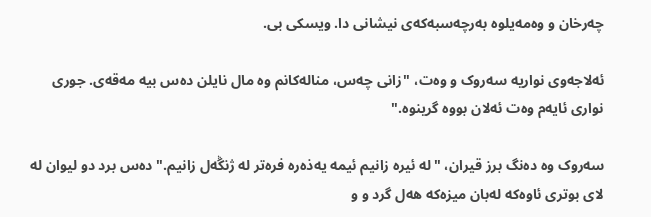چه‌رخان و وه‌مه‌‌یلوه به‌رچه‌سبه‌که‌ی نیشانی دا. ویسکی بی.

ئه‌لاجه‌وی نواریه سه‌روک و وه‌ت، "زانی چه‌س، مناله‌کانم وه مال نایلن ده‌س بیه مه‌قه‌ی. جوری نواری ئا‌یه‌م وه‌ت ئه‌لان بووه گرینوه."

سه‌روک وه ده‌نگ برز قیران، "له ئیره زانیم ئیمه یه‌ذه‌ره فره‌تر له ژنڴه‌ل زانیم." ده‌س برد دو لیوان له لای بوتری ئاوه‌که له‌بان میزه‌که هه‌ل گرد و و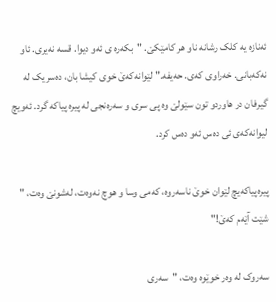ئه‌نازه یه کلک رشانه ناو هر کامێکێ. "بکه‌ره ی ئه‌و دیوا. قسه نه‌یری. ئاو نه‌که‌بانی. خه‌راوی که‌ی. حه‌یفه." لێوانه‌که‌ێ خوی کیشا بان، ده‌سریک له گیرفان در هاوردو تون سێولێ وه پی سری و سه‌ره‌نجی له پیره پیاکه گرد. ئه‌ویچ لیوانه‌که‌ی ئی ده‌س ئه‌و ده‌س کرد.

پیره‌پیاکه‌یچ لێوان خوێ ناسه‌روه، که‌می وسا و هوچ نه‌وه‌ت، له‌شونێ وه‌ت، " شێت آێه‌م که‌ێ!"

سه‌روک له وه‌ر خوێوه وه‌ت، "سه‌ری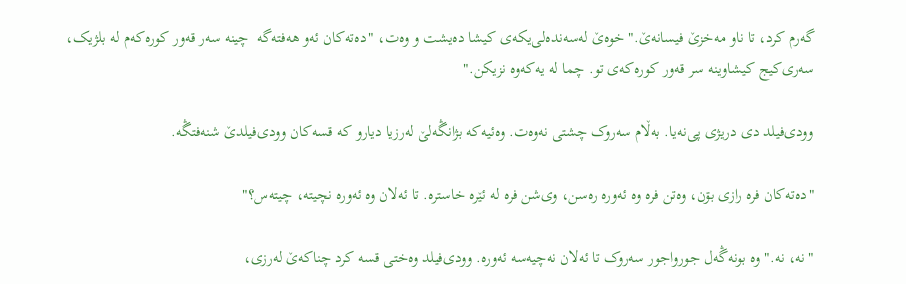گه‌رم کرد، تا ناو مه‌خزێ فیسانه‌ێ." خوه‌ێ له‌سه‌نده‌لی‌یکه‌ی کیشا ده‌یشت و وه‌ت، "ده‌ته‌کان ئه‌و هه‌فته‌گه  چینه سه‌ر قه‌ور کوره‌که‌م له بلژیک، سه‌ری‌کیج کیشاوینه سر قه‌ور کوره‌که‌ی تو. چما له یه‌که‌وه نزیکن."

وودی‌فیلد دی دریژی پی‌نه‌یا. به‌ڵام سه‌روک چشتی نه‌وه‌ت. وه‌ئیه‌که بژانڴه‌لێ له‌رزیا دیارو که قسه‌کان وودی‌فیلدێ شنه‌فتڴه.

"ده‌ته‌کان فره رازی بۊن، وه‌تن فره وه ئه‌وره ره‌سن، وی‌شن فره له ئێره خاستره. تا ئه‌لان وه ئه‌وره نچیته، چیته‌س؟"

"نه، نه." وه بونه‌ڴه‌ل جور‌واجور سه‌روک تا ئه‌لان نه‌چیه‌سه ئه‌وره. وودی‌فیلد وه‌ختی قسه کرد چنا‌که‌ێ له‌رزی،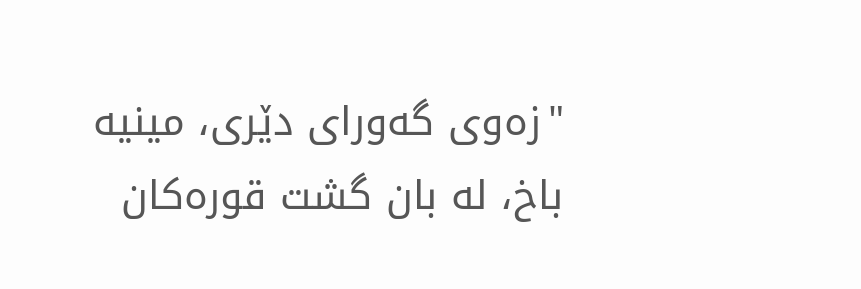"زه‌وی گه‌ورای دێری، مینیه باخ، له بان گشت قوره‌کان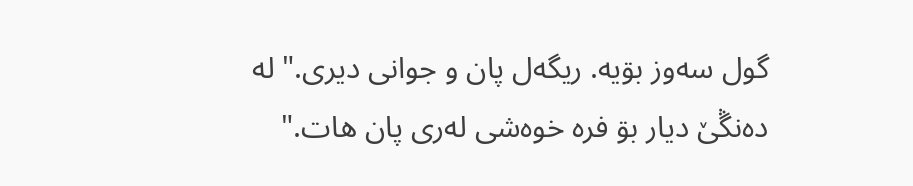گول سه‌وز بۊیه. ریگه‌ل پان و جوانی دیری." له ده‌نڴێ دیار بۊ فره خوه‌شی له‌ری پان هات."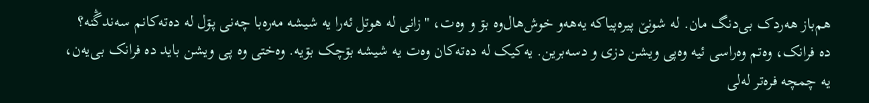هم‌باز هه‌ردک بی‌دنگ مان. له شونێ پیره‌پیاکه یه‌هه‌و خوش‌هال‌وه بۊ و وه‌ت، "زانی له هوتل ئه‌را یه شیشه مه‌ره‌با چه‌نی پۊل له ده‌ته‌کانم سه‌ندڴنه؟ ده فرانک، وه‌تم وه‌راسی ئیه وه‌پی ویشن دزی و دسه‌برین. یه‌کیک له ده‌ته‌کان وه‌ت یه شیشه بۊچک بۊیه. وه‌ختی وه پی ویشن باید ده فرانک بی‌یه‌ن، یه چمچه فره‌تر له‌لی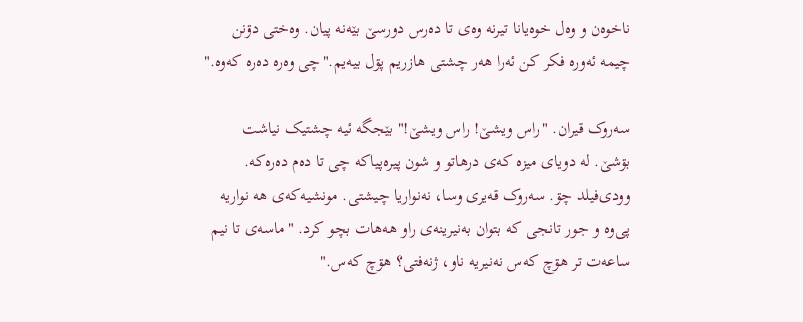ناخوه‌ن و وه‌ل خوه‌یانا تیرنه وه‌ی تا ده‌رس دورسێ بێه‌نه پیان. وه‌ختی دۊنن چیمه ئه‌وره فکر کن ئه‌را هه‌ر چشتی هازریم پۊل بیه‌یم."چی وه‌ره ده‌ره که‌وه."

سه‌روک قیران. "راس ویشێ! راس ویشێ!" بێجگه ئیه چشتیک نیاشت بۊشێ. له دویای میزه که‌ی درهاتو و شون پیره‌پیاکه چی تا ده‌م ده‌ره‌که. وودی‌فیلد چۊ. سه‌روک قه‌یری وسا، نه‌نواریا چیشتی. مونشیه‌که‌ی هه نواریه پی‌وه و جور تانجی که بتوان به‌نیرینه‌ی راو هه‌هات بچو کرد. "ماسه‌ی تا نیم ساعه‌ت تر هۊچ که‌س‌ نه‌نیریه ناو، ژنه‌فتی؟ هۊچ که‌س."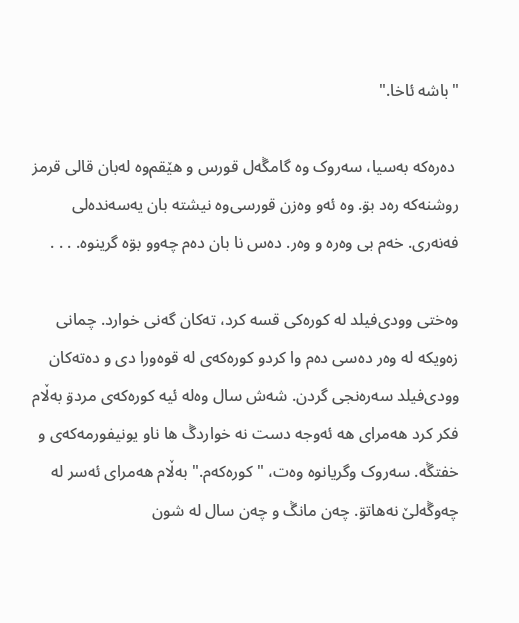"باشه ئاخا."

 ده‌ره‌که به‌سیا، سه‌روک وه گامڴه‌ل قورس و هێقم‌وه له‌بان قالی قرمز روشنه‌که ره‌د بۊ. وه ئه‌و وه‌زن قورسی‌وه نیشته بان یه‌سه‌نده‌لی فه‌نه‌ری. خه‌م بی وه‌ره و وه‌ر. ده‌س نا بان ده‌م چه‌وو بۊه گرینوه. . . .

وه‌ختی وودی‌فیلد له کوره‌کی قسه کرد، ته‌کان گه‌نی خوارد. چمانی زه‌ویکه له وه‌ر ده‌سی ده‌م وا کردو کوره‌که‌ی له قوه‌ورا دی و ده‌ته‌کان وودی‌فیلد سه‌ره‌نجی گردن. شه‌ش سال وه‌له ئیه کوره‌که‌ی مردۊ به‌ڵام فکر کرد هه‌مرای هه ئه‌وجه دست نه خواردڴ ها ناو یونیفورمه‌که‌ی و خفتڴه. سه‌روک وگریانوه وه‌ت، "کوره‌که‌م." به‌ڵام هه‌مرای ئه‌سر له چه‌‌وڴه‌لێ نه‌هاتۊ. چه‌ن مانڴ و چه‌ن سال له شون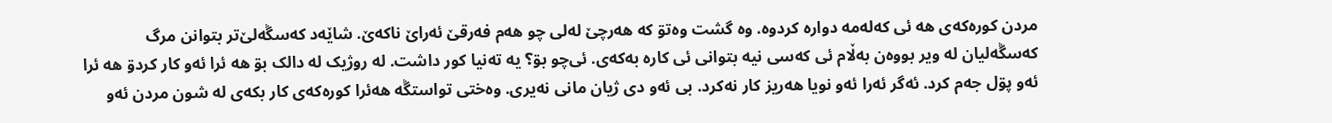مردن کوره‌که‌ی هه ئی که‌له‌مه دواره کردوه. وه گشت وه‌تۊ که هه‌رچێ له‌لی چو هه‌م فه‌رقێ ئه‌راێ ناکه‌ێ. شاێه‌د که‌سڴه‌لێ‌تر بتوانن مرگ که‌سڴه‌لیان له ویر بووه‌ن به‌ڵام ئی که‌سی نیه بتوانی ئی کاره به‌که‌ی. ئی‌چو بۊ؟ یه ته‌نیا کور داشت. له روژیک له دالک بۊ هه ئرا ئه‌و کار کردۊ هه ئرا ئه‌و پۊل جه‌م کرد. ئه‌گر ئه‌را ئه‌و نویا هه‌ریز کار نه‌کرد. بی ئه‌و دی ژیان مانی نه‌یری. وه‌ختی تواستڴه هه‌ئرا کوره‌که‌ی کار بکه‌ی له شون مردن ئه‌و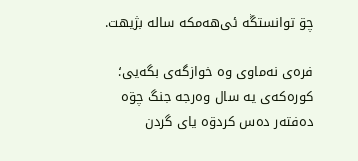چۊ توانستڴه ئی‌هه‌مکه ساله بژیهت.

فره‌ی نه‌ماوی وه خوازگه‌ی بگه‌یی؛ کوره‌که‌ی یه سال وه‌رجه جنگ چۊه ده‌فته‌ر ده‌س کردۊه یای گردن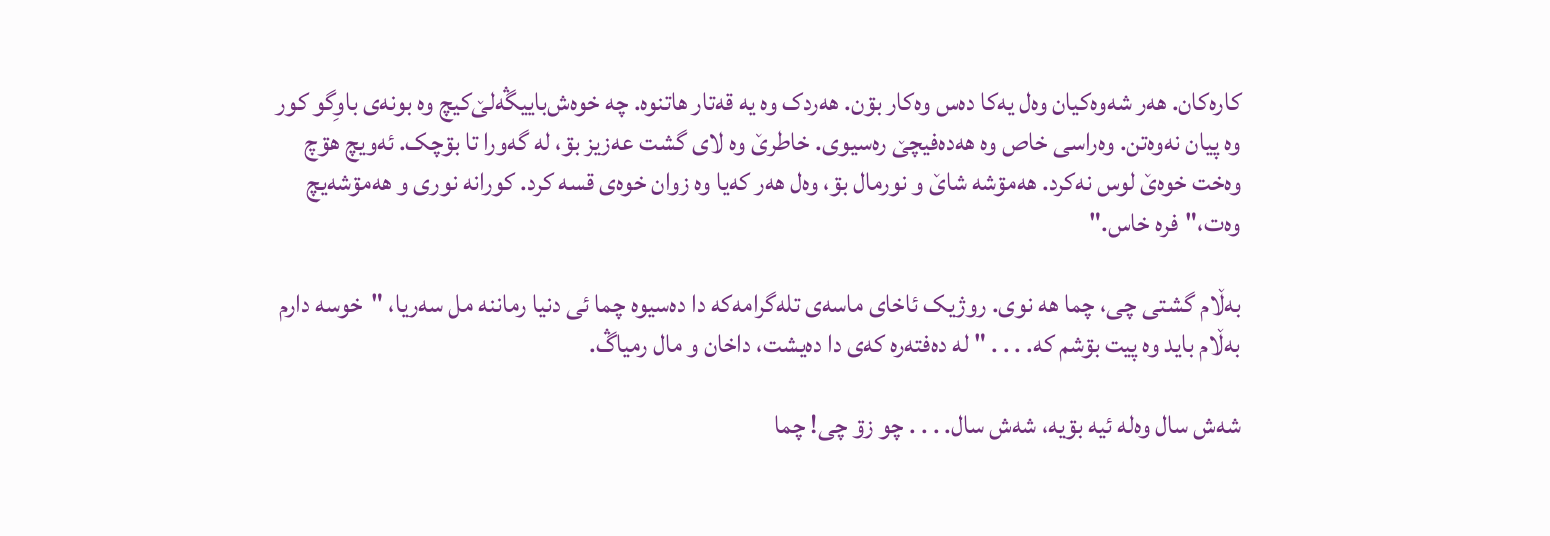کاره‌کان. هه‌ر شه‌وه‌کیان وه‌ل یه‌کا ده‌س وه‌کار بۊن. هه‌ردک وه یه‌ قه‌تار هاتنوه. چه خوه‌ش‌باییڴه‌لێ‌کیچ وه بونه‌ی باوِگو کور وه پیان نه‌وه‌تن. وه‌راسی خاص وه هه‌ده‌فیچێ ره‌سیوی. خاطرێ وه لای گشت عه‌زیز بۊ، له گه‌ورا تا بۊچک. ئه‌ویچ هۊچ وه‌خت خوه‌ێ لوس نه‌کرد. هه‌مۊشه شاێ و نورمال بۊ، وه‌ل هه‌ر که‌یا وه زوان خوه‌ی قسه کرد. کورانه نوری و هه‌مۊشه‌یچ وه‌ت،"فره خاس."

به‌ڵام گشتی چی، چما هه‌ نوی. روژیک ئاخای ماسه‌ی تله‌گرامه‌که دا ده‌سیوه چما ئی دنیا رماننه مل سه‌ریا، "خوسه دارم به‌ڵام باید وه پیت بۊشم که. . . . " له ده‌فته‌ره که‌ی دا ده‌یشت، داخان و مال رمیاڴ.

شه‌ش سال وه‌له ئیه بۊیه، شه‌ش سال. . . . چو زۊ چی! چما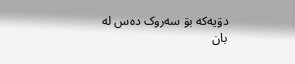دۊیه‌که بۊ سه‌روک ده‌س له بان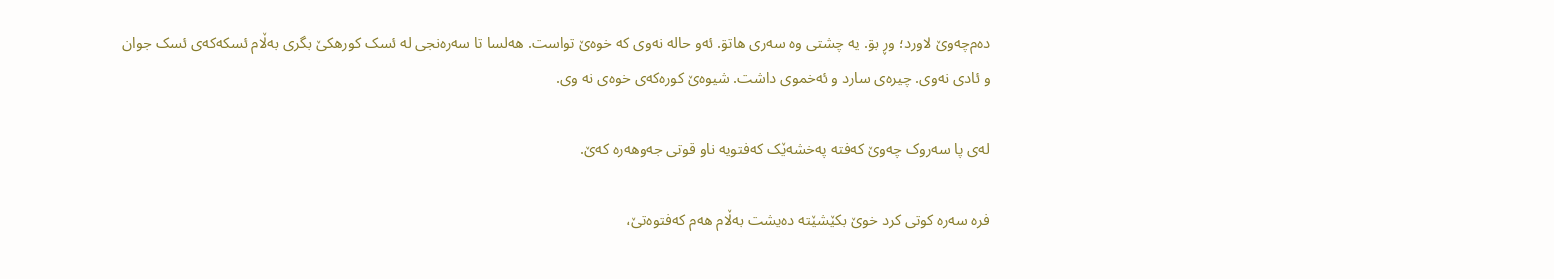ده‌م‌چه‌وێ لاورد؛ وڕ بۊ. یه چشتی وه سه‌ری هاتۊ. ئه‌و حاله نه‌وی که خوه‌ێ تواست. هه‌لسا تا سه‌ره‌نجی له ئسک کورهکێ بگری به‌ڵام ئسکه‌که‌ی ئسک جوان و ئادی نه‌وی. چیره‌ی سارد و ئه‌خموی داشت. شیوه‌ێ کوره‌که‌ی خوه‌ی نه وی.

له‌ی پا سه‌روک چه‌وێ که‌فته په‌خشه‌ێک که‌فتویه ناو قوتی جه‌وهه‌ره که‌ێ.

فره سه‌ره کوتی کرد خوێ بکێشێته ده‌یشت به‌ڵام هه‌م که‌فتوه‌تێ،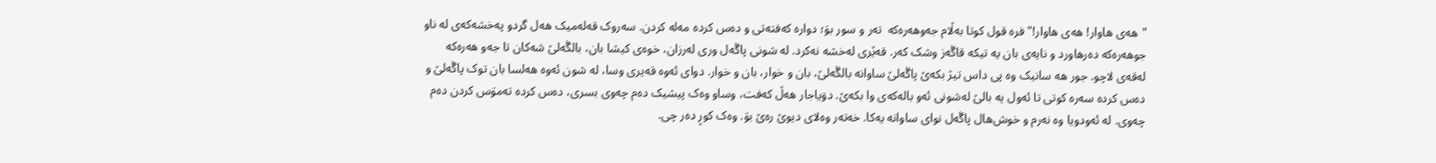"هه‌ی هاوار! هه‌ی هاوار!" فره قول کوتا به‌ڵام جه‌و‌هه‌ره‌که  ته‌ر و سور بۊ؛ دواره که‌فته‌تی و ده‌س کرده مه‌له کردن. سه‌روک قه‌له‌میک هه‌ل گردو په‌خشه‌که‌ی له ناو جو‌هه‌ره‌که ده‌رهاورد و نایه‌ی بان یه تیکه قاڴه‌ز وشک که‌ر. قه‌ێری له‌خشه نه‌کرد. له شونی پاڴه‌ل وری له‌رزان، خوه‌ی کیشا بان، بالڴه‌لێ شه‌کان تا جه‌و هه‌ره‌که له‌قه‌ی لاچو. جور هه سانیک وه پی داس تیژ بکه‌ێ پاڴه‌لێ ساوانه بالڴه‌لێ، بان و خوار، بان و خوار. دوای ئه‌وه قه‌یری وسا، له شون ئه‌وه هه‌لسا بان توک پاڴه‌لێ و ده‌س کرده سه‌ره کوتی تا ئه‌ول یه بالێ له‌شونی ئه‌و باله‌که‌ی وا بکه‌ێ. دۊیا‌جار هه‌ڵ که‌فت، وساو وه‌ک پیشیک ده‌م چه‌وی بسری، ده‌س کرده ته‌مۊس کردن ده‌م چه‌وی. له ئه‌و‌دویا وه نه‌رم و خوش‌هال پاڴه‌ل نوای ساوانه یه‌کا. خه‌ته‌ر وه‌لای دیوێ ره‌ێ بۊ. وه‌ک کوڕ ده‌ر چی.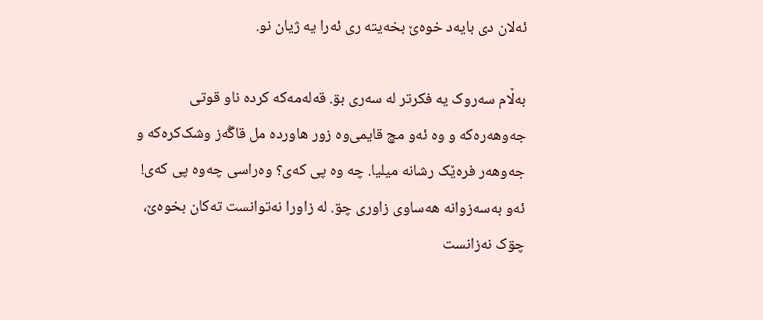ئه‌لان دی بایه‌د خوه‌ێ بخه‌یته ری ئه‌را یه ژیان نو.

به‌ڵام سه‌روک یه فکرتر له سه‌ری بۊ. قه‌له‌مه‌که کرده ناو قوتی جه‌وهه‌ره‌که و وه ئه‌و مچ قایمی‌وه زور هاورده مل قاڴه‌ز وشک‌کره‌که و جه‌و‌هه‌ر فره‌ێک رشانه میلیا. چه‌ وه پی که‌ی؟ وه‌راسی چه‌وه پی که‌ی! ئه‌و به‌سه‌زوانه هه‌ساوی زاوری چۊ. له زاورا نه‌توانست ته‌کان بخوه‌ێ، چۊک نه‌زانست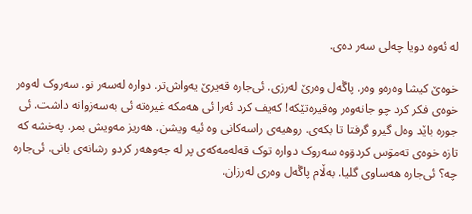له ئه‌وه دویا چه‌لی سه‌ر ده‌ی.

خوه‌ێ کیشا وه‌ره‌و وه‌ر. پاڴه‌ل وه‌رێ له‌رزی. ئی‌جاره قه‌یرێ یه‌واش‌تر. دواره له‌سه‌ر نو. سه‌روک له‌وه‌ر خوه‌ی فکر کرد چو جانه‌وه‌ر وه‌قیره‌تێکه! که‌یف کرد ئه‌را ئی هه‌مکه غیره‌ته ئی به‌سه‌زوانه داشت. ئی جوره باێد وه‌ل گیرو گرفتا تا بکه‌ی. روهیه‌ی راسه‌کانی وه ئیه ویشن. هه‌ریز مه‌ویش بمر. په‌خشه که تازه خوه‌ی ته‌مۊس کردۊوه سه‌روک دواره توک قه‌له‌مه‌که‌ی پر له جه‌وهه‌ر کردو رشانه‌ی بانی. ئی‌جاره چه؟ ئی‌جاره هه‌ساوی گلیا. به‌ڵام پاڴه‌ل وه‌ری له‌رزان.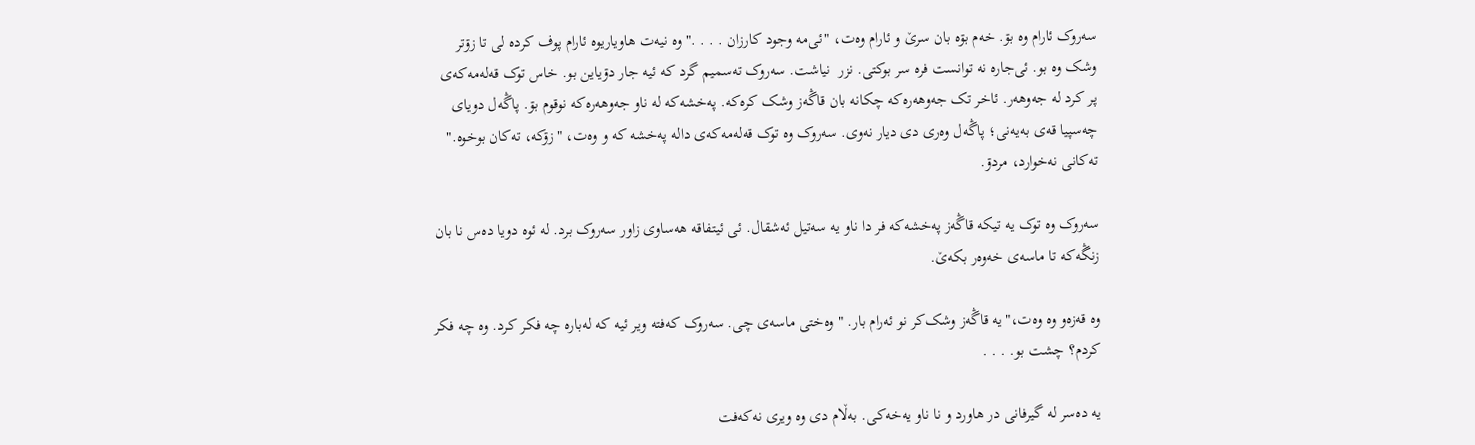سه‌روک ئارام وه بۊ. خه‌م بۊه‌ بان سرێ و ئارام وه‌ت، "ئی‌مه وجود کارزان . . . ." وه نیه‌ت هاویاریوه ئارام پوف کرده لی تا زۊتر وشک وه بو. ئی‌جاره نه توانست فره سر بوکتی. نزر  نیاشت. سه‌روک ته‌سمیم گرد که ئیه جار دۊیاین بو. خاس توک قه‌له‌مه‌که‌ی پر کرد له جه‌و‌هه‌ر. ئاخر تک جه‌وهه‌ره‌که چکانه بان قاڴه‌ز وشک کره‌که. په‌خشه‌که له ناو جه‌و‌هه‌ره‌که نوقوم بۊ. پاڴه‌ل دویای چه‌سپیا قه‌ی به‌یه‌نی؛ پاڴه‌ل وه‌ری دی دیار نه‌وی. سه‌روک وه توک قه‌له‌مه‌که‌ی داله په‌خشه که و وه‌ت، "زۊکه، ته‌کان بوخوه." ته‌کانی نه‌خوارد، مردۊ.

سه‌روک وه توک یه تیکه قاڴه‌ز په‌خشه‌که فر دا ناو یه سه‌تیل ئه‌شقال. ئی ئیتفاقه هه‌سا‌وی زاور سه‌روک برد. له ئوه دویا ده‌س نا بان زنڴه‌که تا ماسه‌ی خه‌وه‌ر بکه‌ێ.

وه قه‌زه‌و وه وه‌ت،"یه قاڴه‌ز وشک‌کر نو ئه‌رام بار. "وه‌ختی ماسه‌ی چی. سه‌روک که‌فته ویر ئیه که له‌باره چه فکر کرد. وه چه فکر کردم؟ چشت بو. . . .

یه ده‌سر له گیرفانی در هاورد و نا ناو یه‌خه‌کی. به‌ڵام دی وه ویری نه‌که‌فت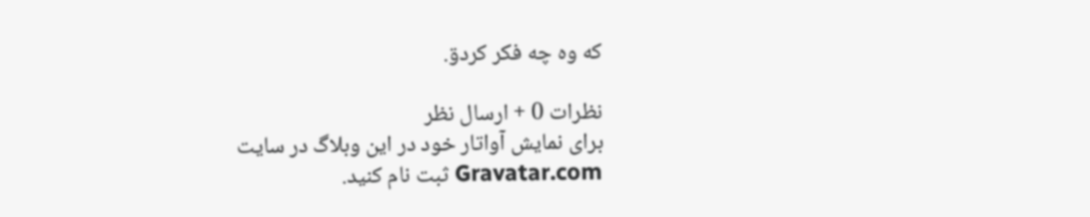که وه چه فکر کردۊ.

نظرات 0 + ارسال نظر
برای نمایش آواتار خود در این وبلاگ در سایت Gravatar.com ثبت نام کنید.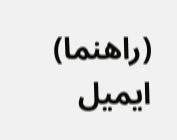(راهنما)
ایمیل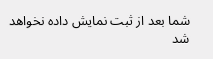شما بعد از ثبت نمایش داده نخواهد شد